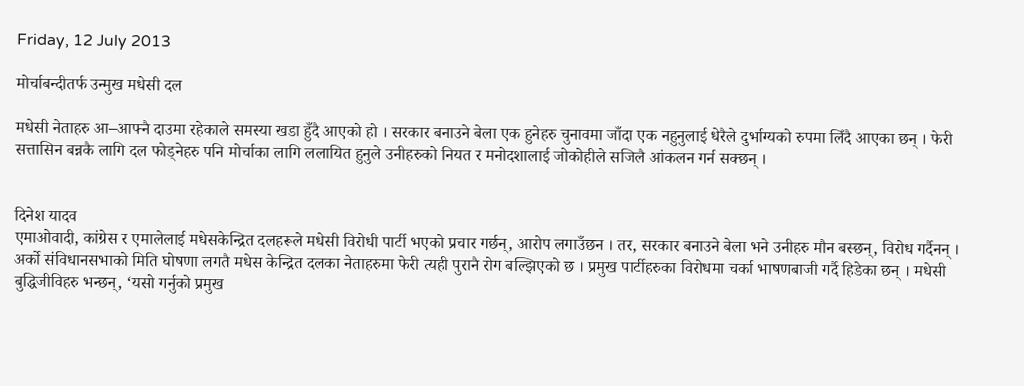Friday, 12 July 2013

मोर्चाबन्दीतर्फ उन्मुख मधेसी दल

मधेसी नेताहरु आ–आफ्नै दाउमा रहेकाले समस्या खडा हुँदै आएको हो । सरकार बनाउने बेला एक हुनेहरु चुनावमा जाँदा एक नहुनुलाई धेरैले दुर्भाग्यको रुपमा लिँदै आएका छन् । फेरी सत्तासिन बन्नकै लागि दल फोड्नेहरु पनि मोर्चाका लागि ललायित हुनुले उनीहरुको नियत र मनोदशालाई जोकोहीले सजिलै आंकलन गर्न सक्छन् ।


दिनेश यादव
एमाओवादी, कांग्रेस र एमालेलाई मधेसकेन्द्रित दलहरूले मधेसी विरोधी पार्टी भएको प्रचार गर्छन्, आरोप लगाउँछन । तर, सरकार बनाउने बेला भने उनीहरु मौन बस्छन्, विरोध गर्दैनन् । अर्को संविधानसभाको मिति घोषणा लगतै मधेस केन्द्रित दलका नेताहरुमा फेरी त्यही पुरानै रोग बल्झिएको छ । प्रमुख पार्टीहरुका विरोधमा चर्का भाषणबाजी गर्दै हिडेका छन् । मधेसी बुद्धिजीविहरु भन्छन्, ‘यसो गर्नुको प्रमुख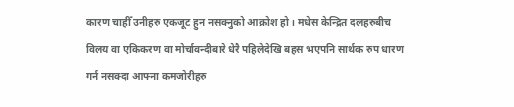कारण चाहीँ उनीहरु एकजूट हुन नसक्नुको आक्रोश हो । मधेस केन्द्रित दलहरुबीच विलय वा एकिकरण वा मोर्चावन्दीबारे धेरै पहिलेदेखि बहस भएपनि सार्थक रुप धारण गर्न नसक्दा आफ्ना कमजोरीहरु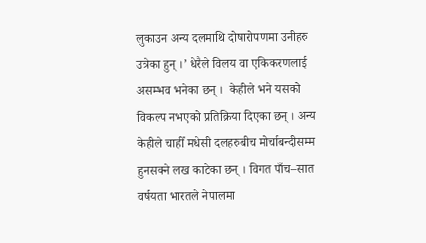लुकाउन अन्य दलमाथि दोषारोपणमा उनीहरु उत्रेका हुन् ।’ धेरैले विलय वा एकिकरणलाई असम्भव भनेका छन् ।  केहीले भने यसको विकल्प नभएको प्रतिक्रिया दिएका छन् । अन्य केहीले चाहीँ मधेसी दलहरुबीच मोर्चाबन्दीसम्म हुनसक्ने लख काटेका छन् । विगत पाँच–सात वर्षयता भारतले नेपालमा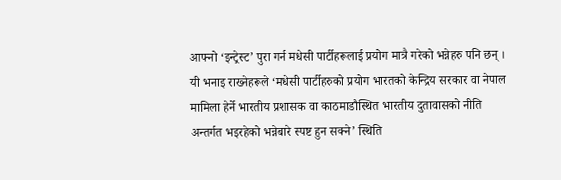आफ्नो ‘इन्ट्रेस्ट’ पुरा गर्न मधेसी पार्टीहरूलाई प्रयोग मात्रै गरेको भन्नेहरु पनि छन् । यी भनाइ राख्नेहरूले ‘मधेसी पार्टीहरुको प्रयोग भारतको केन्द्रिय सरकार वा नेपाल मामिला हेर्ने भारतीय प्रशासक वा काठमाडौस्थित भारतीय दुतावासको नीति अन्तर्गत भइरहेको भन्नेबारे स्पष्ट हुन सक्ने’ स्थिति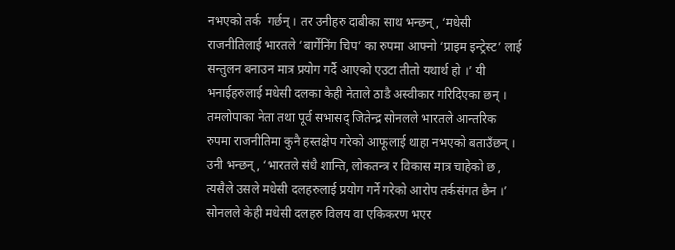नभएको तर्क  गर्छन् । तर उनीहरु दाबीका साथ भन्छन्, ‘मधेसी राजनीतिलाई भारतले ‘बार्गेनिंग चिप’ का रुपमा आफ्नो ‘प्राइम इन्ट्रेस्ट’ लाई सन्तुलन बनाउन मात्र प्रयोग गर्दै आएको एउटा तीतो यथार्थ हो ।’ यी भनाईहरुलाई मधेसी दलका केही नेताले ठाडै अस्वीकार गरिदिएका छन् । तमलोपाका नेता तथा पूर्व सभासद् जितेन्द्र सोनलले भारतले आन्तरिक रुपमा राजनीतिमा कुनै हस्तक्षेप गरेको आफूलाई थाहा नभएको बताउँछन् । उनी भन्छन्, ‘भारतले संधै शान्ति, लोकतन्त्र र विकास मात्र चाहेको छ , त्यसैले उसले मधेसी दलहरुलाई प्रयोग गर्ने गरेको आरोप तर्कसंगत छैन ।’
सोनलले केही मधेसी दलहरु विलय वा एकिकरण भएर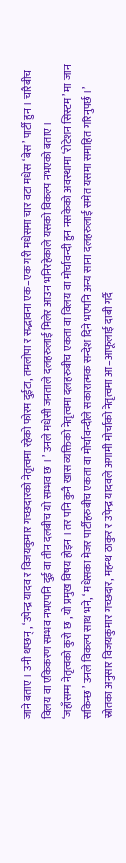जाने बताए । उनी थप्छन् , ‘उपेन्द्र यादव र विजयकुमार गच्छदारको नेतृत्वमा रहेको फोरम दुईटा, तमलोपा र सद्भावना एक–एक गरी मधेसमा चार वटा मधेस ‘बेस’ पार्टी हुन । चारैबीच विलय वा एकिकरण सम्भव नभएपनि दुई वा तीन दलबीच यो सम्भव छ । ’ उनले मधेसी जनताले दलहरुलाई मिलेर आउन भनिरहेकाले यसको विकल्प नभएको बताए ।
‘जहाँसम्म नेतृत्वको कुरो छ , यो प्रमुख विषय होइन । तर पनि कुनै खास व्यक्तिको नेतृत्वमा दलहरुबीच एकता वा विलय वा मोर्चावन्दी हुन नसकेको अवस्थामा ‘रोटेशन सिस्टम’ मा जान सकिन्छ ’ उनले विकल्प साथ भने, ‘ मधेसका मेजर पार्टीहरुबीच एकता वा मोर्चावन्दीले सकारात्मक सन्देश दिने भएपनि अन्य साना दलहरुलाई समेत यसमा समाहित गरिनुपर्छ ।’
स्रोतका अनुसार विजयकुमार गच्छदार, महन्थ ठाकुर र उपेन्द्र यादवले अगामी मोर्चाको नेतृत्वमा आ–आफूलाई दाबी गर्दै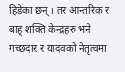हिडेका छन् । तर आन्तरिक र बाह् शक्ति केन्द्रहरु भने गच्छदार र यादवको नेतृत्वमा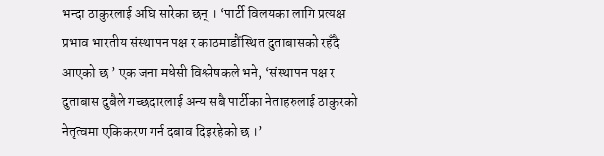भन्दा ठाकुरलाई अघि सारेका छन् । ‘पार्टी विलयका लागि प्रत्यक्ष प्रभाव भारतीय संस्थापन पक्ष र काठमाडौंस्थित दुताबासको रहँदै आएको छ ’ एक जना मधेसी विश्लेषकले भने, ‘संस्थापन पक्ष र दुताबास दुबैले गच्छदारलाई अन्य सबै पार्टीका नेताहरुलाई ठाकुरको नेतृत्वमा एकिकरण गर्न दबाव दिइरहेको छ ।’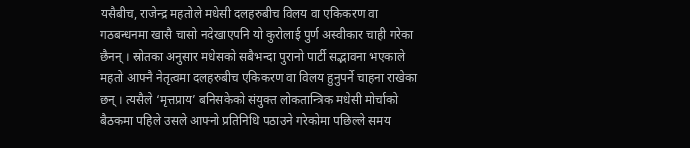यसैबीच, राजेन्द्र महतोले मधेसी दलहरुबीच विलय वा एकिकरण वा गठबन्धनमा खासै चासो नदेखाएपनि यो कुरोलाई पुर्ण अस्वीकार चाही गरेका छैनन् । स्रोतका अनुसार मधेसको सबैभन्दा पुरानो पार्टी सद्भावना भएकाले महतो आफ्नै नेतृत्वमा दलहरुबीच एकिकरण वा विलय हुनुपर्ने चाहना राखेका छन् । त्यसैले ‘मृत्तप्राय’ बनिसकेको संयुक्त लोकतान्त्रिक मधेसी मोर्चाको बैठकमा पहिले उसले आफ्नो प्रतिनिधि पठाउने गरेकोमा पछिल्ले समय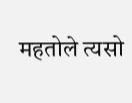महतोले त्यसो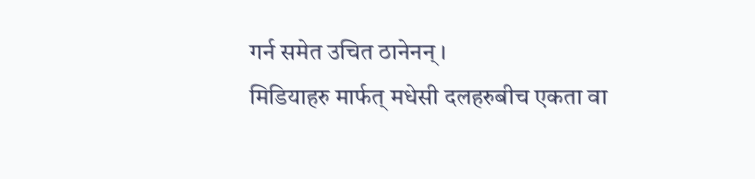गर्न समेत उचित ठानेनन् ।
मिडियाहरु मार्फत् मधेसी दलहरुबीच एकता वा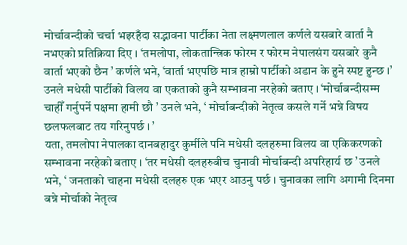मोर्चावन्दीको चर्चा भइरहँदा सद्भावना पार्टीका नेता लक्ष्मणलाल कर्णले यसबारे वार्ता नै नभएको प्रतिक्रिया दिए । ‘तमलोपा, लोकतान्त्रिक फोरम र फोरम नेपालसंग यसबारे कुनै वार्ता भएको छैन ’ कर्णले भने, ‘वार्ता भएपछि मात्र हाम्रो पार्टीको अडान के हुने स्पष्ट हुन्छ ।’ उनले मधेसी पार्टीको विलय वा एकताको कुनै सम्भावना नरहेको बताए । ‘मोर्चाबन्दीसम्म चाहीँ गर्नुपर्ने पक्षमा हामी छौ ’ उनले भने, ‘ मोर्चाबन्दीको नेतृत्व कसले गर्ने भन्ने विषय छलफलबाट तय गरिनुपर्छ । ’
यता, तमलोपा नेपालका दानबहादुर कुर्मीले पनि मधेसी दलहरुमा विलय वा एकिकरणको सम्भावना नरहेको बताए । ‘तर मधेसी दलहरुबीच चुनावी मोर्चाबन्दी अपरिहार्य छ ’ उनले भने, ‘ जनताको चाहना मधेसी दलहरु एक भएर आउनु पर्छ । चुनावका लागि अगामी दिनमा बन्ने मोर्चाको नेतृत्व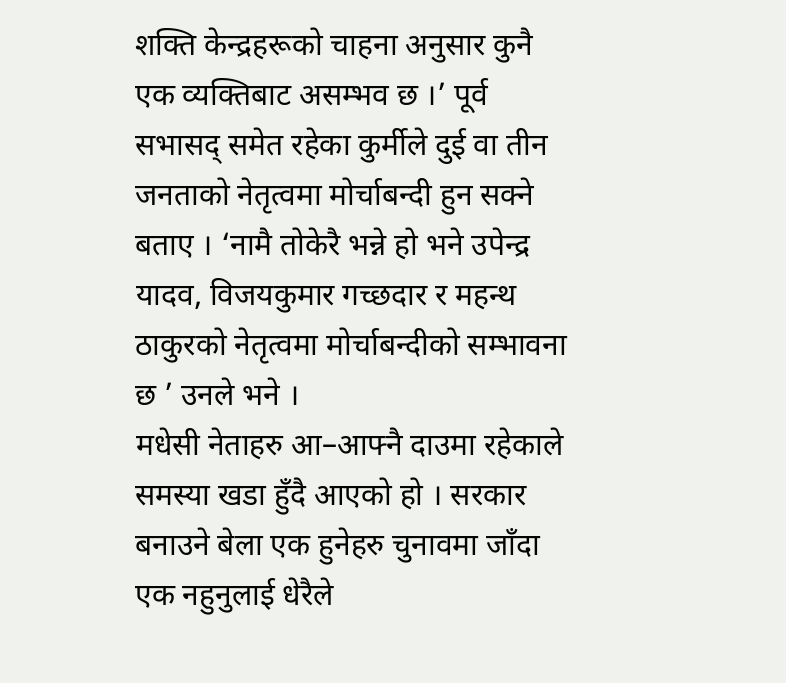शक्ति केन्द्रहरूको चाहना अनुसार कुनै एक व्यक्तिबाट असम्भव छ ।’ पूर्व सभासद् समेत रहेका कुर्मीले दुई वा तीन जनताको नेतृत्वमा मोर्चाबन्दी हुन सक्ने बताए । ‘नामै तोकेरै भन्ने हो भने उपेन्द्र यादव, विजयकुमार गच्छदार र महन्थ ठाकुरको नेतृत्वमा मोर्चाबन्दीको सम्भावना छ ’ उनले भने ।
मधेसी नेताहरु आ–आफ्नै दाउमा रहेकाले समस्या खडा हुँदै आएको हो । सरकार बनाउने बेला एक हुनेहरु चुनावमा जाँदा एक नहुनुलाई धेरैले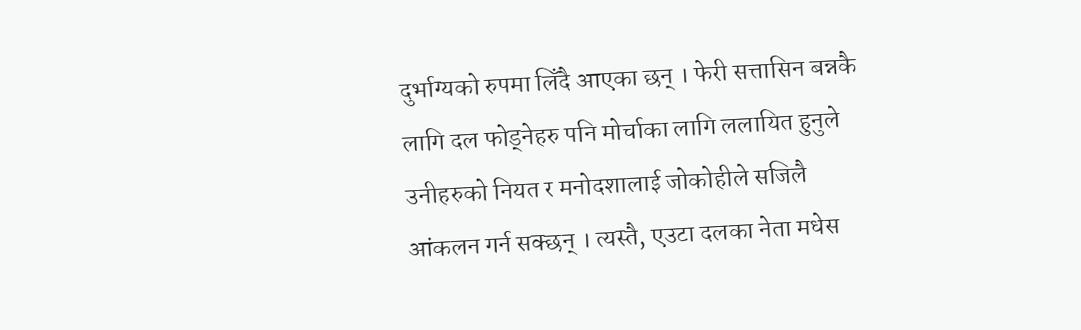दुर्भाग्यको रुपमा लिँदै आएका छन् । फेरी सत्तासिन बन्नकै लागि दल फोड्नेहरु पनि मोर्चाका लागि ललायित हुनुले उनीहरुको नियत र मनोदशालाई जोकोहीले सजिलै आंकलन गर्न सक्छन् । त्यस्तै, एउटा दलका नेता मधेस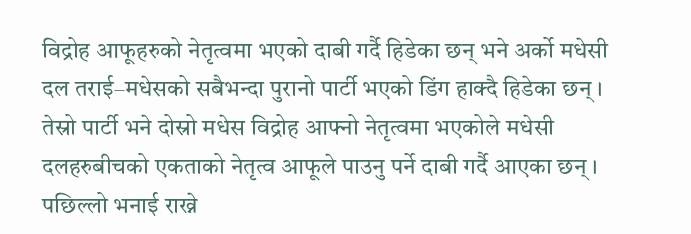विद्रोह आफूहरुको नेतृत्वमा भएको दाबी गर्दै हिडेका छन् भने अर्को मधेसी दल तराई–मधेसको सबैभन्दा पुरानो पार्टी भएको डिंग हाक्दै हिडेका छन् । तेस्रो पार्टी भने दोस्रो मधेस विद्रोह आफ्नो नेतृत्वमा भएकोले मधेसी दलहरुबीचको एकताको नेतृत्व आफूले पाउनु पर्ने दाबी गर्दै आएका छन् । पछिल्लो भनाई राख्ने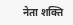नेता शक्ति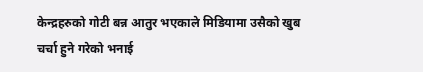केन्द्रहरुको गोटी बन्न आतुर भएकाले मिडियामा उसैको खुब चर्चा हुने गरेको भनाई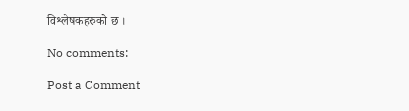विश्लेषकहरुको छ ।

No comments:

Post a Comment